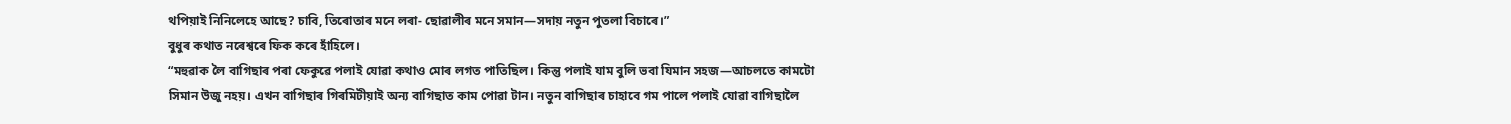থপিয়াই নিনিলেহে আছে? চাবি, তিৰোতাৰ মনে লৰা- ছোৱালীৰ মনে সমান—সদায় নতুন পুতলা বিচাৰে।”
বুধুৰ কথাত নৰেশ্বৰে ফিক কৰে হাঁহিলে।
“মহুৱাক লৈ বাগিছাৰ পৰা ফেকুৱে পলাই যোৱা কথাও মোৰ লগত পাতিছিল। কিন্তু পলাই যাম বুলি ভবা যিমান সহজ—আচলতে কামটো সিমান উজু নহয়। এখন বাগিছাৰ গিৰমিটীয়াই অন্য বাগিছাত কাম পোৱা টান। নতুন বাগিছাৰ চাহাবে গম পালে পলাই যোৱা বাগিছালৈ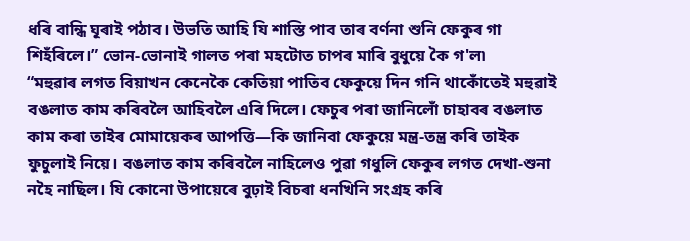ধৰি বান্ধি ঘূৰাই পঠাব। উভতি আহি যি শাস্তি পাব তাৰ বৰ্ণনা শুনি ফেকুৰ গা শিহঁৰিলে।” ভোন-ভোনাই গালত পৰা মহটোত চাপৰ মাৰি বুধুয়ে কৈ গ'ল৷
“মহুৱাৰ লগত বিয়াখন কেনেকৈ কেতিয়া পাতিব ফেকুয়ে দিন গনি থাকোঁতেই মহুৱাই বঙলাত কাম কৰিবলৈ আহিবলৈ এৰি দিলে। ফেচুৰ পৰা জানিলোঁ চাহাবৰ বঙলাত কাম কৰা তাইৰ মোমায়েকৰ আপত্তি—কি জানিবা ফেকুয়ে মন্ত্ৰ-তন্ত্ৰ কৰি তাইক ফুচুলাই নিয়ে। বঙলাত কাম কৰিবলৈ নাহিলেও পুৱা গধুলি ফেকুৰ লগত দেখা-শুনা নহৈ নাছিল। যি কোনো উপায়েৰে বুঢ়াই বিচৰা ধনখিনি সংগ্ৰহ কৰি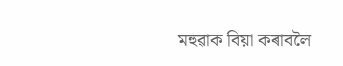মহুৱাক বিয়া কৰাবলৈ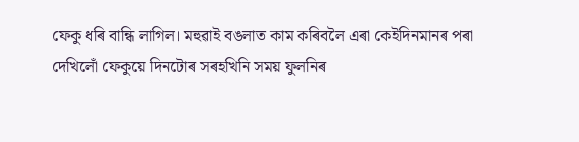ফেকু ধৰি বান্ধি লাগিল। মহুৱাই বঙলাত কাম কৰিবলৈ এৰা কেইদিনমানৰ পৰা দেখিলোঁ ফেকুয়ে দিনটোৰ সৰহখিনি সময় ফুলনিৰ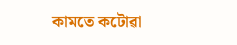কামতে কটোৱা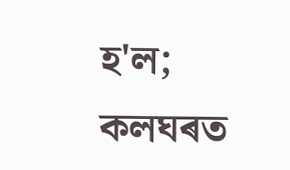হ'ল; কলঘৰত